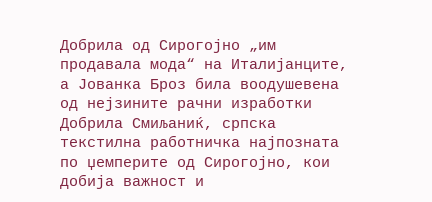Добрила од Сирогојно „им продавала мода“ на Италијанците, а Јованка Броз била воодушевена од нејзините рачни изработки
Добрила Смиљаниќ, српска текстилна работничка најпозната по џемперите од Сирогојно, кои добија важност и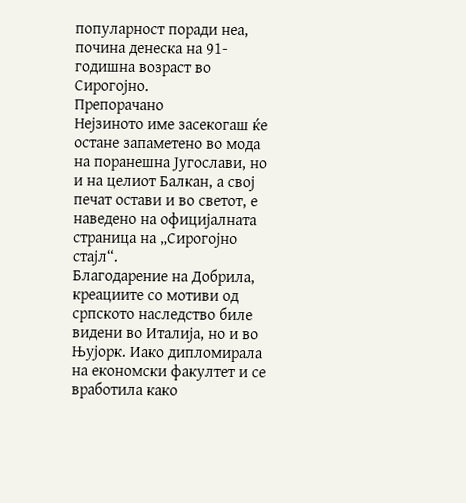популарност поради неа, почина денеска на 91-годишна возраст во Сирогојно.
Препорачано
Нејзиното име засекогаш ќе остане запаметено во мода на поранешна Југослави, но и на целиот Балкан, а свој печат остави и во светот, е наведено на официјалната страница на „Сирогојно стајл“.
Благодарение на Добрила, креациите со мотиви од српското наследство биле видени во Италија, но и во Њујорк. Иако дипломирала на економски факултет и се вработила како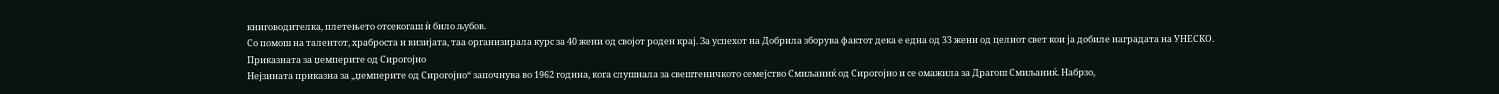книговодителка, плетењето отсекогаш ѝ било љубов.
Со помош на талентот, храброста и визијата, таа организирала курс за 40 жени од својот роден крај. За успехот на Добрила зборува фактот дека е една од 33 жени од целиот свет кои ја добиле наградата на УНЕСКО.
Приказната за џемперите од Сирогојно
Нејзината приказна за „џемперите од Сирогојно“ започнува во 1962 година, кога слушнала за свештеничкото семејство Смиљаниќ од Сирогојно и се омажила за Драгош Смиљаниќ. Набрзо,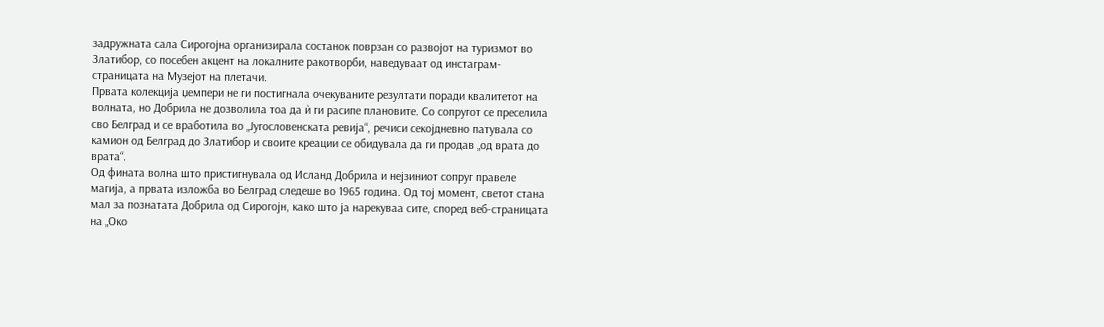задружната сала Сирогојна организирала состанок поврзан со развојот на туризмот во Златибор, со посебен акцент на локалните ракотворби, наведуваат од инстаграм-страницата на Музејот на плетачи.
Првата колекција џемпери не ги постигнала очекуваните резултати поради квалитетот на волната, но Добрила не дозволила тоа да ѝ ги расипе плановите. Со сопругот се преселила сво Белград и се вработила во „Југословенската ревија“, речиси секојдневно патувала со камион од Белград до Златибор и своите креации се обидувала да ги продав „од врата до врата“.
Од фината волна што пристигнувала од Исланд Добрила и нејзиниот сопруг правеле магија, а првата изложба во Белград следеше во 1965 година. Од тој момент, светот стана мал за познатата Добрила од Сирогојн, како што ја нарекуваа сите, според веб-страницата на „Око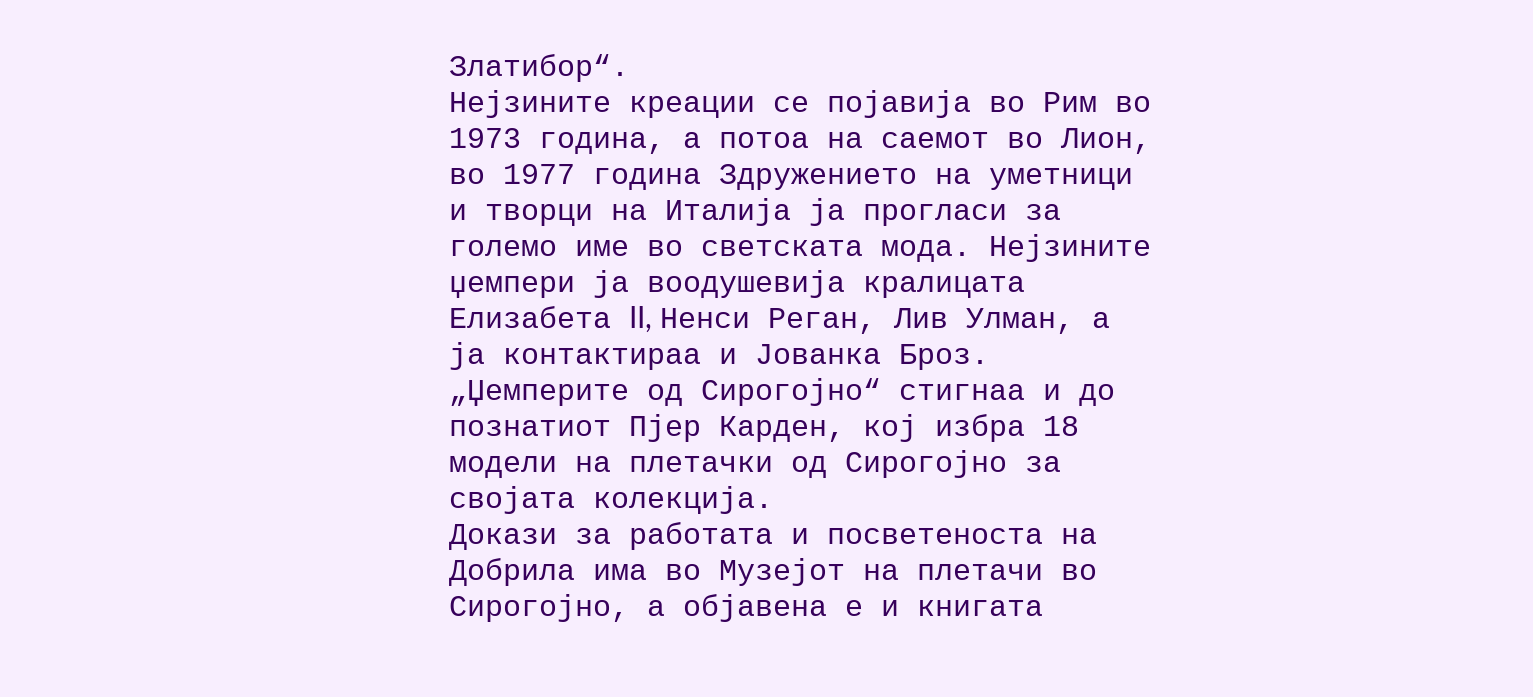Златибор“.
Нејзините креации се појавија во Рим во 1973 година, а потоа на саемот во Лион, во 1977 година Здружението на уметници и творци на Италија ја прогласи за големо име во светската мода. Нејзините џемпери ја воодушевија кралицата Елизабета II, Ненси Реган, Лив Улман, а ја контактираа и Јованка Броз.
„Џемперите од Сирогојно“ стигнаа и до познатиот Пјер Карден, кој избра 18 модели на плетачки од Сирогојно за својата колекција.
Докази за работата и посветеноста на Добрила има во Музејот на плетачи во Сирогојно, а објавена е и книгата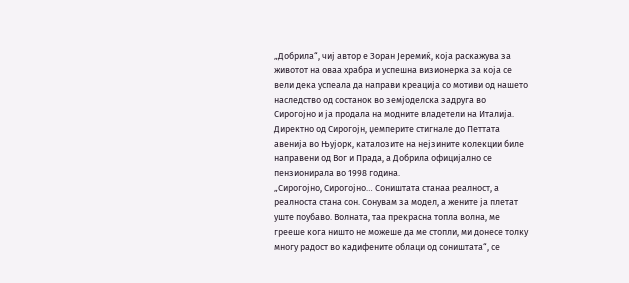„Добрила“, чиј автор е Зоран Јеремиќ, која раскажува за животот на оваа храбра и успешна визионерка за која се вели дека успеала да направи креација со мотиви од нашето наследство од состанок во земјоделска задруга во Сирогојно и ја продала на модните владетели на Италија.
Директно од Сирогојн, џемперите стигнале до Петтата авенија во Њујорк, каталозите на нејзините колекции биле направени од Вог и Прада, а Добрила официјално се пензионирала во 1998 година.
„Сирогојно, Сирогојно… Соништата станаа реалност, а реалноста стана сон. Сонувам за модел, а жените ја плетат уште поубаво. Волната, таа прекрасна топла волна, ме грееше кога ништо не можеше да ме стопли, ми донесе толку многу радост во кадифените облаци од соништата“, се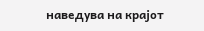наведува на крајот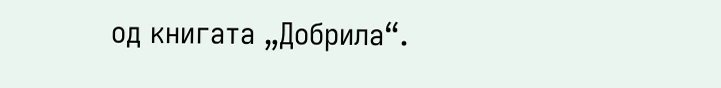од книгата „Добрила“.